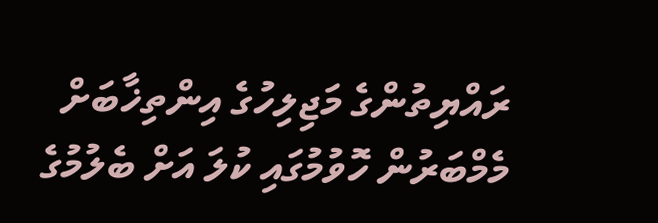ރައްޔިތުންގެ މަޖިލިހުގެ އިންތިޚާބަށް މެމްބަރުން ހޮވުމުގައި ކުލަ އަށް ބެލުމުގެ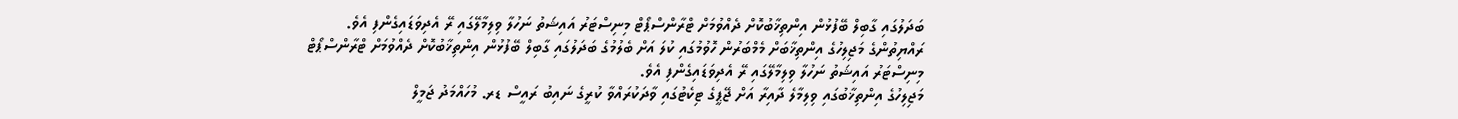ބަދަލުގައި ގާބިލް ބޭފުޅުން އިންތިޚާބުކޮށް ދެއްވުމަށް ޓްރާންސްޕޯޓް މިނިސްޓަރު އައިޝަތު ނަހުލާ ވިލިމާލޭގައި ރޭ އެދިވަޑައިގެންފި އެވެ.
ރައްޔިތުންގެ މަޖިލިހުގެ އިންތިޚާބަށް މެމްބަރުން ހޮވުމުގައި ކުލަ އަށް ބެލުމުގެ ބަދަލުގައި ގާބިލް ބޭފުޅުން އިންތިޚާބުކޮށް ދެއްވުމަށް ޓްރާންސްޕޯޓް މިނިސްޓަރު އައިޝަތު ނަހުލާ ވިލިމާލޭގައި ރޭ އެދިވަޑައިގެންފި އެވެ.
މަޖިލިހުގެ އިންތިޚާބުގައި ވިލިމާލެ ދާއިރާ އަށް ޖޭޕީގެ ޓިކެޓުގައި ވާދަކުރައްވާ ކުރީގެ ނައިބު ރައީސް ޑރ. މުހައްމަދު ޖަމީލް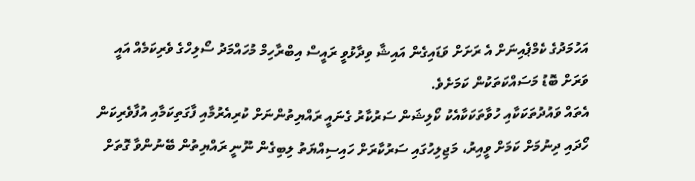އަހުމަދުގެ ކެމްޕެއިނަށް އެ ރަށަށް ވަޑައިގެން އައިޝާ ވިދާޅުވީ ރައީސް އިބްރާހިމް މުހައްމަދު ސޯލިހްގެ ވެރިކަމެއް އައީ ވަރަށް ބޮޑު މަސައްކަތަކުން ކަމަށެވެ.
އެތައް ވައުދުތަކަކާއި ހުވާތަކަކާއެކު ކޯލިޝަން ސަރުކާރު ގެނައީ ރައްޔިތުންނަށް ކުރިއެރުމާއި ފާގަތިކަމާއި އުފާވެރިކަން ހޯދައި ދިނުމަށް ކަމަށް ވީއިރު، މަޖިލިހުގައި ސަރުކާރަށް ހައިސިއްޔަތު ލިބިގެން ނޫނީ ރައްޔިތުން ބޭނުންވާ ގޮތަށް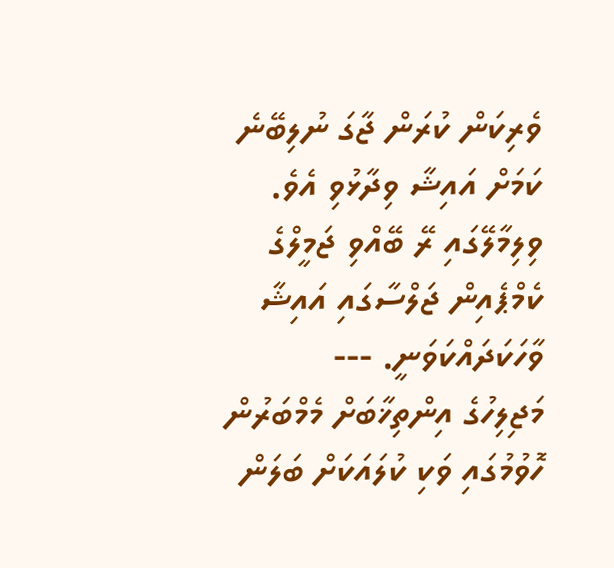ވެރިކަން ކުރަން ޖާގަ ނުލިބޭނެ ކަމަށް އައިޝާ ވިދާޅުވި އެވެ.
ވިލިމާލޭގައި ރޭ ބޭއްވި ޖަމީލްގެ ކެމްޕެއިން ޖަލްސާގައި އައިޝާ ވާހަކަދައްކަވަނީ. ---
މަޖިލިހުގެ އިންތިޚާބަށް މެމްބަރުން ހޮވުމުގައި ވަކި ކުލައަކަށް ބަލަން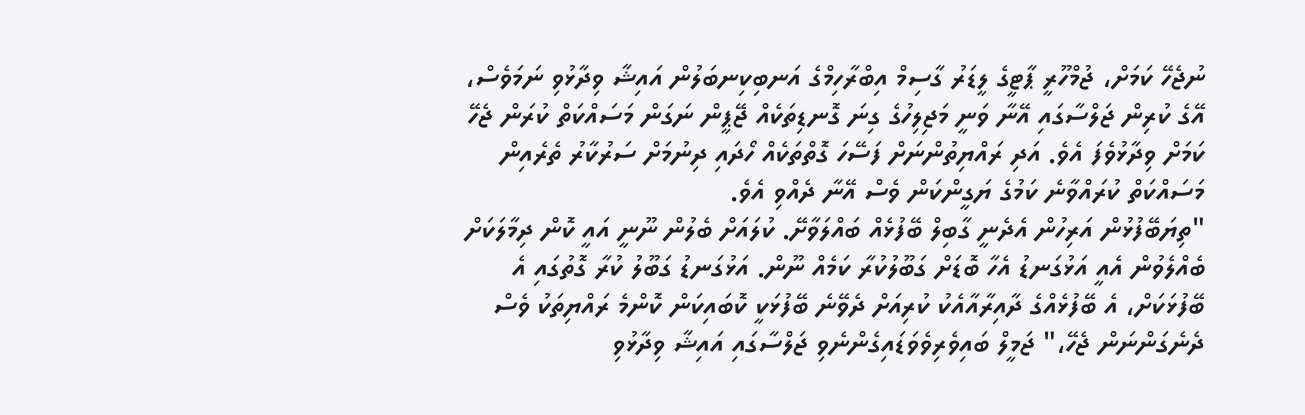ނުޖެހޭ ކަމަށް، ޖުމްހޫރީ ޕާޓީގެ ލީޑަރު ގާސިމް އިބްރާހިމްގެ އަނބިކިނބަލުން އައިޝާ ވިދާޅުވި ނަމަވެސް، އޭގެ ކުރިން ޖަލްސާގައި އޭނާ ވަނީ މަޖިލިހުގެ ގިނަ ގޮނޑިތަކެއް ޖޭޕީން ނަގަން މަސައްކަތް ކުރަން ޖެހޭ ކަމަށް ވިދާޅުވެފަ އެވެ. އަދި ރައްޔިތުންނަށް ފަސޭހަ ގޮތްތަކެއް ހޯދައި ދިނުމަށް ސަރުކާރު ތެރެއިން މަސައްކަތް ކުރައްވާނެ ކަމުގެ ޔަގީންކަން ވެސް އޭނާ ދެއްވި އެވެ.
"ތިޔަބޭފުޅުން އަރިހުން އެދެނީ ގާބިލް ބޭފުޅެއް ބައްލަވާށޭ. ކުލައަށް ބެލުން ނޫނީ އައީ ކޮން ދިމާލަކަށް ބެއްލެވުން އެއީ އަޅުގަނޑު އެހާ ބޮޑަށް ގަބޫލުކުރާ ކަމެއް ނޫން. އަޅުގަނޑު ގަބޫލު ކުރާ ގޮތުގައި އެ ބޭފުޅަކަށް، އެ ބޭފުޅެއްގެ ދާއިރާއާއެކު ކުރިއަށް ދެވޭނެ ބޭފުޅަކީ ކޮބައިކަން ކޮންމެ ރައްޔިތަކު ވެސް ދެނެގަންނަން ޖެހޭ،" ޖަމީލް ބައިވެރިވެވަޑައިގެންނެވި ޖަލްސާގައި އައިޝާ ވިދާޅުވި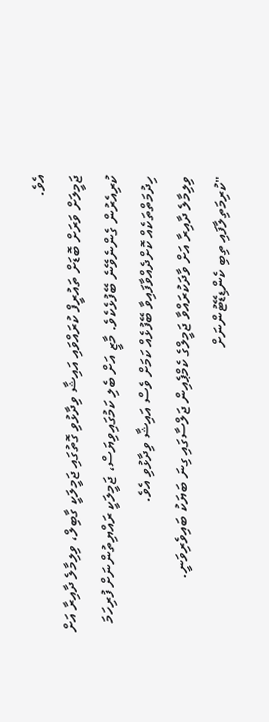އެވެ.
ޖަމީލަށް ވަރަށް ބޮޑަށް ތައުރީފް ކުރައްވައި އައިޝާ ވިދާޅުވި ގޮތުގައި ޖަމީލަކީ ގާބިލް، ވިލިމާލެ ދާއިރާ އަށް ކުރިއެރުން ގެންނެވޭނެ ބޭފުޅެކެވެ. މާޒީ އަށް ބެލި ކަމުގައިވިޔަސް، ޖަމީލަކީ ރައްޔިތުންނަށް ފުރިހަމަ ހިދުމަތްތަކެއް ކޮށްދެއްވާފައިވާ ބޭފުޅެއް ކަމަށް ވެސް އައިޝާ ވިދާޅުވި އެވެ.
ވިލިމާލެ ދާއިރާ އަށް ވާދަކުރައްވާ ޖަމީލްގެ ކެމްޕެއިން ޖަލްސާގައި ގިނަ ބަޔަކު ބައިވެރިވަނީ.
"ކުރިމަތިލާފައި ތިބި ކެންޑިޑޭޓުންނަށް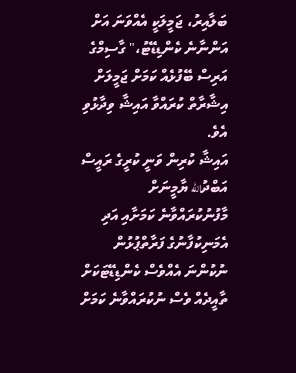ބަލާއިރު، ޖަމީލަކީ އެއްވަނަ އަށް އަންނާނެ ކެންޑިޑޭޓު،" ގާސިމްގެ އަރިސް ބޭފުޅެއް ކަމަށް ޖަމީލަށް އިޝާރާތް ކުރައްވާ އައިޝާ ވިދާޅުވި އެވެ.
އައިޝާ ކުރިން ވަނީ ކުރީގެ ރައީސް އަބްދުالله ޔާމީނަށް މާފުނުކުރައްވާނެ ކަމަށާއި އަދި އެމަނިކުފާނުގެ ފަރާތްޕުޅުން ނުކުންނަ އެއްވެސް ކެންޑިޑޭޓަކަށް ތާއީދެއް ވެސް ނުކުރައްވާނެ ކަމަށް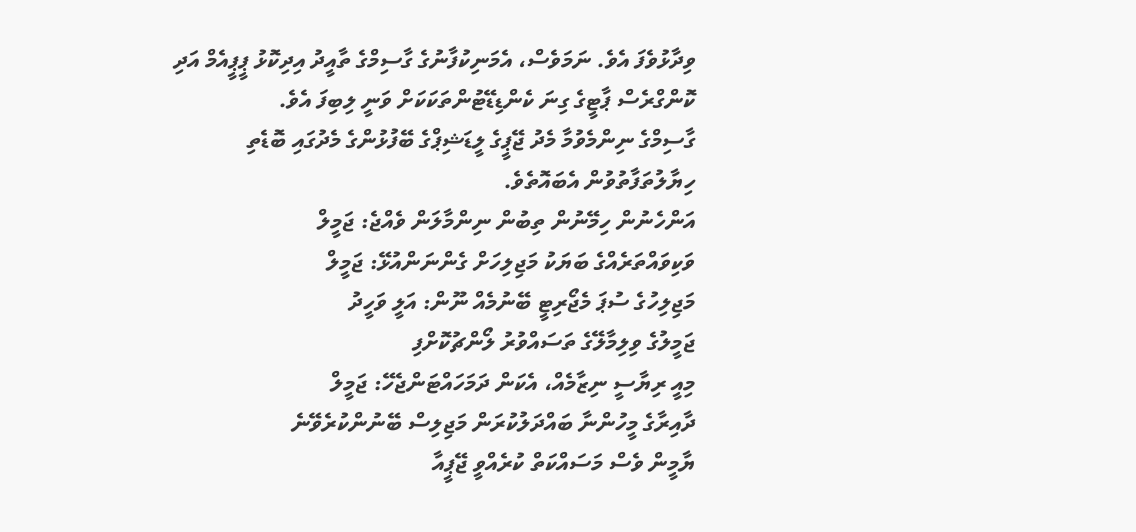ވިދާޅުވެފަ އެވެ. ނަމަވެސް، އެމަނިކުފާނުގެ ގާސިމްގެ ތާއީދު އިދިކޮޅު ޕީޕީއެމް އަދި ކޮންގްރެސް ޕާޓީގެ ގިނަ ކެންޑިޑޭޓުންތަކަކަށް ވަނީ ލިބިފަ އެވެ.
ގާސިމްގެ ނިންމެވުމާ މެދު ޖޭޕީގެ ލީޑަޝިޕްގެ ބޭފުޅުންގެ މެދުގައި ބޮޑެތި ހިޔާލުތަފާތުވުން އެބައޮތެވެ.
އަންހެނުން ހިމޭނުން ތިބުން ނިންމާލަން ވެއްޖެ: ޖަމީލް
ވަކިވައްތަރެއްގެ ބަޔަކު މަޖިލިހަށް ގެންނަންއުޅޭ: ޖަމީލް
މަޖިލިހުގެ ސުޕަ މެޖޯރިޓީ ބޭނުމެއް ނޫން: އަލީ ވަހީދު
ޖަމީލުގެ ވިލިމާލޭގެ ތަސައްވުރު ލޯންޗުކޮށްފި
މިއީ ރިޔާސީ ނިޒާމެއް، އެކަން ދަމަހައްޓަންޖެހޭ: ޖަމީލް
ދާއިރާގެ މީހުންނާ ބައްދަލުކުރަން މަޖިލިސް ބޭނުންކުރެވޭނެ
ޔާމީން ވެސް މަސައްކަތް ކުރެއްވީ ޖޭޕީއާ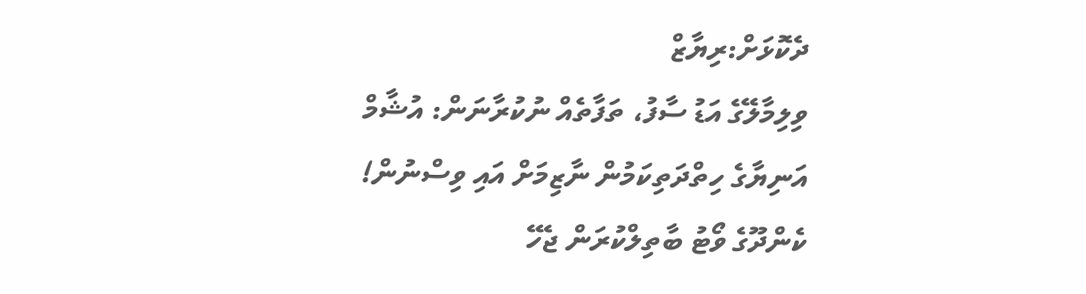ދެކޮޅަށް:ރިޔާޒް
ވިލިމާލޭގެ އަޑު ސާފު، ތަފާތެއް ނުކުރާނަން: އުޝާމް
އަނިޔާގެ ހިތްދަތިކަމުން ނާޒިމަށް އައި ވިސްނުން!
ކެންދޫގެ ވޯޓު ބާތިލްކުރަން ޖެހޭ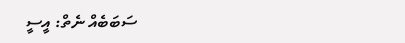ސަބަބެއް ނެތް: އީސީ